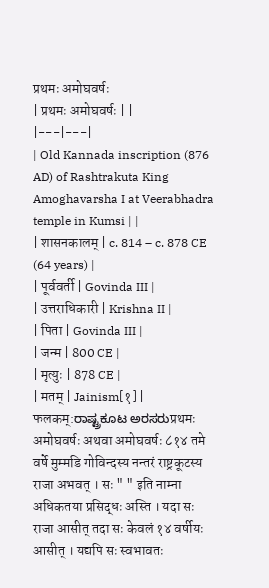प्रथमः अमोघवर्षः
| प्रथमः अमोघवर्षः | |
|---|---|
| Old Kannada inscription (876 AD) of Rashtrakuta King Amoghavarsha I at Veerabhadra temple in Kumsi | |
| शासनकालम् | c. 814 – c. 878 CE (64 years) |
| पूर्ववर्ती | Govinda III |
| उत्तराधिकारी | Krishna II |
| पिता | Govinda III |
| जन्म | 800 CE |
| मृत्युः | 878 CE |
| मतम् | Jainism[१] |
फलकम्:ರಾಷ್ಟ್ರಕೂಟ ಅರಸರುप्रथमः अमोघवर्षः अथवा अमोघवर्षः ८१४ तमे वर्षे मुम्मडि गोविन्दस्य नन्तरं राष्ट्रकूटस्य राजा अभवत् । सः " " इति नाम्ना अधिकतया प्रसिद्धः अस्ति । यदा सः राजा आसीत् तदा सः केवलं १४ वर्षीयः आसीत् । यद्यपि सः स्वभावतः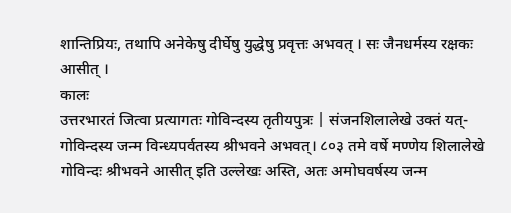शान्तिप्रियः, तथापि अनेकेषु दीर्घेषु युद्धेषु प्रवृत्तः अभवत् । सः जैनधर्मस्य रक्षकः आसीत् ।
कालः
उत्तरभारतं जित्वा प्रत्यागतः गोविन्दस्य तृतीयपुत्रः | संजनशिलालेखे उक्तं यत्- गोविन्दस्य जन्म विन्ध्यपर्वतस्य श्रीभवने अभवत्। ८०३ तमे वर्षे मण्णेय शिलालेखे गोविन्दः श्रीभवने आसीत् इति उल्लेखः अस्ति, अतः अमोघवर्षस्य जन्म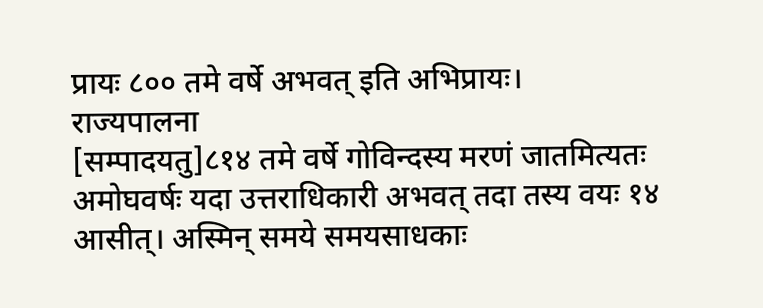प्रायः ८०० तमे वर्षे अभवत् इति अभिप्रायः।
राज्यपालना
[सम्पादयतु]८१४ तमे वर्षे गोविन्दस्य मरणं जातमित्यतः अमोघवर्षः यदा उत्तराधिकारी अभवत् तदा तस्य वयः १४ आसीत्। अस्मिन् समये समयसाधकाः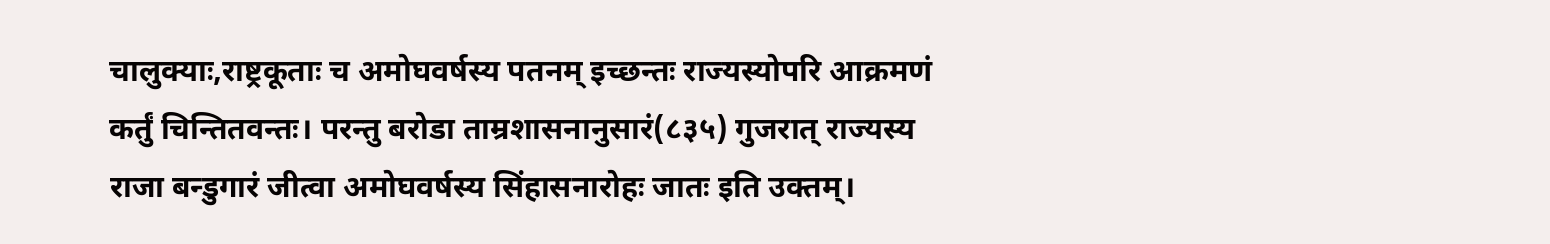चालुक्याः,राष्ट्रकूताः च अमोघवर्षस्य पतनम् इच्छन्तः राज्यस्योपरि आक्रमणं कर्तुं चिन्तितवन्तः। परन्तु बरोडा ताम्रशासनानुसारं(८३५) गुजरात् राज्यस्य राजा बन्डुगारं जीत्वा अमोघवर्षस्य सिंहासनारोहः जातः इति उक्तम्।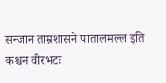सन्जान ताम्रशासने पातालमल्ल इति कश्चन वीरभटः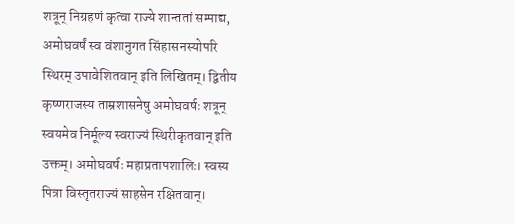शत्रून् निग्रहणं कृत्वा राज्ये शान्ततां सम्पाद्य, अमोघवर्षं स्व वंशानुगत सिंहासनस्योपरि स्थिरम् उपावेशितवान् इति लिखितम्। द्वितीय कृष्णराजस्य ताम्रशासनेषु अमोघवर्षः शत्रून् स्वयमेव निर्मूल्य स्वराज्यं स्थिरीकृतवान् इति उक्तम्। अमोघवर्षः महाप्रतापशालिः। स्वस्य पित्रा विस्तृतराज्यं साहसेन रक्षितवान्।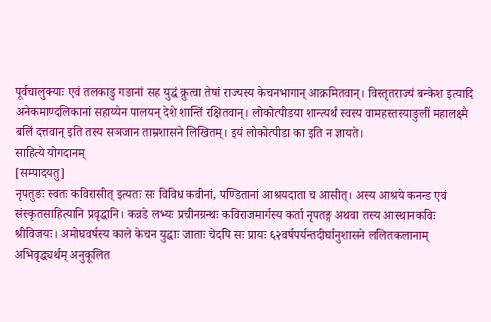पूर्वचालुक्याः एवं तलकाडु गङानां सह युद्धं क्रुत्वा तेषां राज्यस्य केचनभागान् आक्रमितवान्। विस्तृतराज्यं बन्केश इत्यादि अनेकमाण्दलिकानां सहाय्येन पालयन् देशे शान्तिं रक्षितवान्। लोकोत्पीडया शान्त्यर्थं स्वस्य वामहस्तस्याङुलीं महालक्ष्मै बलिं दत्तवान् इति तस्य सञजान ताम्रशासने लिखितम्। इयं लोकोत्पीडा का इति न ज्ञायते।
साहित्ये योगदानम्
[सम्पादयतु]
नृपतुङः स्वतः कविरासीत् इत्यतः सः विविध कवीनां, पण्डितानां आश्रयदाता च आसीत्। अस्य आश्रये कनन्ड एवं संस्कृतसाहित्यानि प्रवृद्धानि। कन्नडे लभ्यः प्रचीनग्रन्थः कविराजमार्गस्य कर्ता नृपतङ्ग अथवा तस्य आस्थानकविः श्रीविजयः। अमोघवर्षस्य काले केचन युद्धाः जाताः चेदपि सः प्रायः ६२वर्षपर्यन्तदीर्घानुशासने ललितकलानाम् अभिवृद्ध्यर्थम् अनुकूलित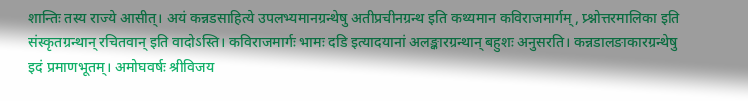शान्तिः तस्य राज्ये आसीत्। अयं कन्नडसाहित्ये उपलभ्यमानग्रन्थेषु अतीप्रचीनग्रन्थ इति कथ्यमान कविराजमार्गम्, प्र्श्नोत्तरमालिका इति संस्कृतग्रन्थान् रचितवान् इति वादोऽस्ति। कविराजमार्गः भामः दडि इत्यादयानां अलङ्कारग्रन्थान् बहुशः अनुसरति। कन्नडालङाकारग्रन्थेषु इदं प्रमाणभूतम्। अमोघवर्षः श्रीविजय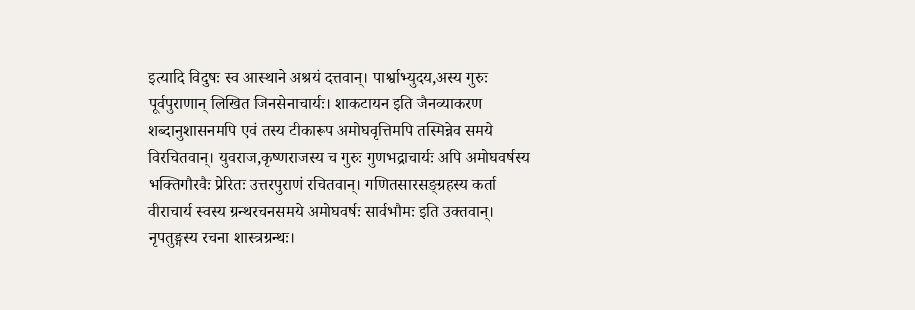इत्यादि विदुषः स्व आस्थाने अश्रयं दत्तवान्। पार्श्वाभ्युदय,अस्य गुरुः पूर्वपुराणान् लिखित जिनसेनाचार्यः। शाकटायन इति जैनव्याकरण शब्दानुशासनमपि एवं तस्य टीकारूप अमोघवृत्तिमपि तस्मिन्नेव समये विरचितवान्। युवराज,कृष्णराजस्य च गुरुः गुणभद्राचार्यः अपि अमोघवर्षस्य भक्तिगौरवैः प्रेरितः उत्तरपुराणं रचितवान्। गणितसारसङ्ग्रहस्य कर्ता वीराचार्य स्वस्य ग्रन्थरचनसमये अमोघवर्षः सार्वभौमः इति उक्तवान्। नृपतुङ्गस्य रचना शास्त्रग्रन्थः।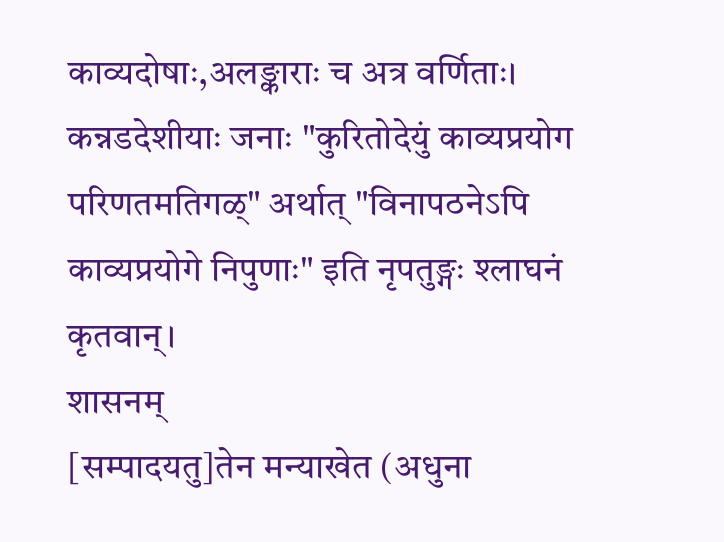काव्यदोषाः,अलङ्काराः च अत्र वर्णिताः। कन्नडदेशीयाः जनाः "कुरितोदेयुं काव्यप्रयोग परिणतमतिगळ्" अर्थात् "विनापठनेऽपि काव्यप्रयोगे निपुणाः" इति नृपतुङ्गः श्लाघनं कृतवान्।
शासनम्
[सम्पादयतु]तेन मन्याखेत (अधुना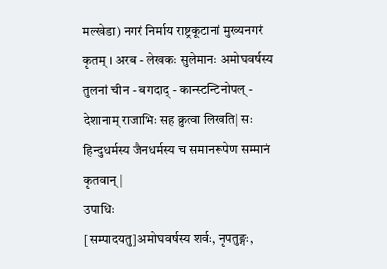मल्खेडा) नगरं निर्माय राष्ट्रकूटानां मुख्यनगरं कृतम् । अरब - लेखकः सुलेमानः अमोघवर्षस्य तुलनां चीन - बगदाद् - कान्स्टन्टिनोपल् - देशानाम् राजाभिः सह क्रुत्वा लिखति| सः हिन्दुधर्मस्य जैनधर्मस्य च समानरूपेण सम्मानं कृतवान् |
उपाधिः
[सम्पादयतु]अमोघवर्षस्य शर्वः, नृपतुङ्गः,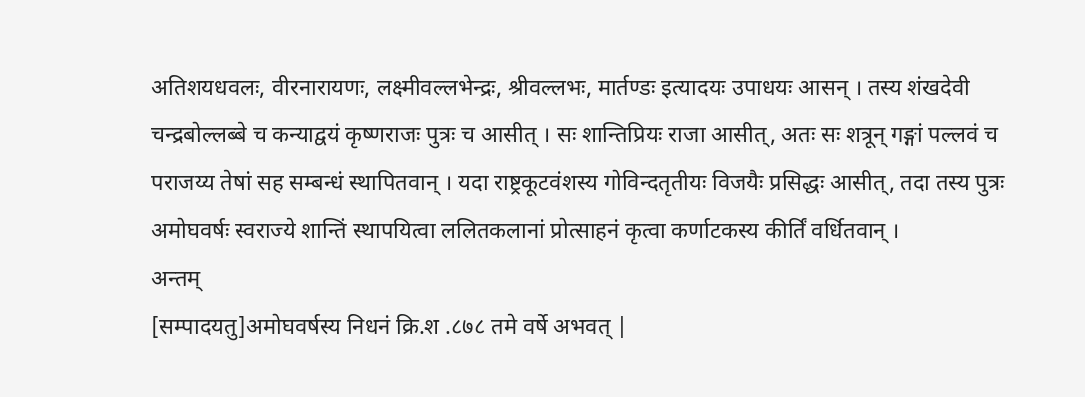अतिशयधवलः, वीरनारायणः, लक्ष्मीवल्लभेन्द्रः, श्रीवल्लभः, मार्तण्डः इत्यादयः उपाधयः आसन् । तस्य शंखदेवी चन्द्रबोल्लब्बे च कन्याद्वयं कृष्णराजः पुत्रः च आसीत् । सः शान्तिप्रियः राजा आसीत्, अतः सः शत्रून् गङ्गां पल्लवं च पराजय्य तेषां सह सम्बन्धं स्थापितवान् । यदा राष्ट्रकूटवंशस्य गोविन्दतृतीयः विजयैः प्रसिद्धः आसीत्, तदा तस्य पुत्रः अमोघवर्षः स्वराज्ये शान्तिं स्थापयित्वा ललितकलानां प्रोत्साहनं कृत्वा कर्णाटकस्य कीर्तिं वर्धितवान् ।
अन्तम्
[सम्पादयतु]अमोघवर्षस्य निधनं क्रि.श .८७८ तमे वर्षे अभवत् |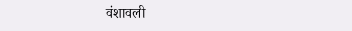वंशावली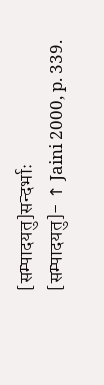[सम्पादयतु]सन्दर्भाः
[सम्पादयतु]- ↑ Jaini 2000, p. 339.